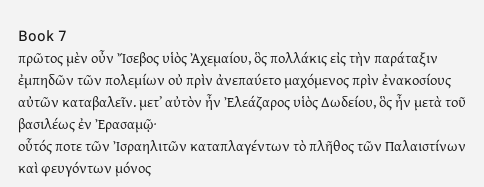Book 7
πρῶτος μὲν οὖν Ἴσεβος υἱὸς Ἀχεμαίου, ὃς πολλάκις εἰς τὴν παράταξιν ἐμπηδῶν τῶν πολεμίων οὐ πρὶν ἀνεπαύετο μαχόμενος πρὶν ἐνακοσίους αὐτῶν καταβαλεῖν. μετʼ αὐτὸν ἦν Ἐλεάζαρος υἱὸς Δωδείου, ὃς ἦν μετὰ τοῦ βασιλέως ἐν Ἐρασαμῷ·
οὗτός ποτε τῶν Ἰσραηλιτῶν καταπλαγέντων τὸ πλῆθος τῶν Παλαιστίνων καὶ φευγόντων μόνος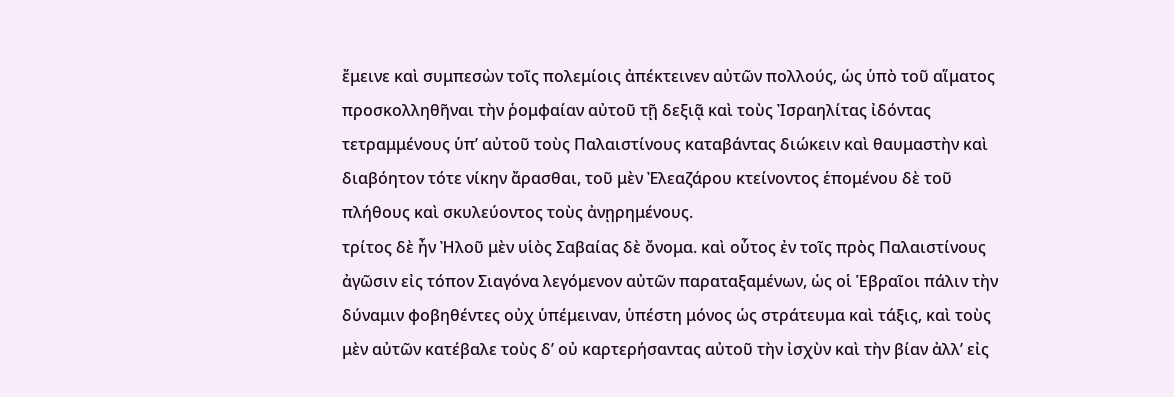ἔμεινε καὶ συμπεσὼν τοῖς πολεμίοις ἀπέκτεινεν αὐτῶν πολλούς, ὡς ὑπὸ τοῦ αἵματος προσκολληθῆναι τὴν ῥομφαίαν αὐτοῦ τῇ δεξιᾷ καὶ τοὺς Ἰσραηλίτας ἰδόντας τετραμμένους ὑπʼ αὐτοῦ τοὺς Παλαιστίνους καταβάντας διώκειν καὶ θαυμαστὴν καὶ διαβόητον τότε νίκην ἄρασθαι, τοῦ μὲν Ἐλεαζάρου κτείνοντος ἑπομένου δὲ τοῦ πλήθους καὶ σκυλεύοντος τοὺς ἀνῃρημένους.
τρίτος δὲ ἦν Ἠλοῦ μὲν υἱὸς Σαβαίας δὲ ὄνομα. καὶ οὗτος ἐν τοῖς πρὸς Παλαιστίνους ἀγῶσιν εἰς τόπον Σιαγόνα λεγόμενον αὐτῶν παραταξαμένων, ὡς οἱ Ἑβραῖοι πάλιν τὴν δύναμιν φοβηθέντες οὐχ ὑπέμειναν, ὑπέστη μόνος ὡς στράτευμα καὶ τάξις, καὶ τοὺς μὲν αὐτῶν κατέβαλε τοὺς δʼ οὐ καρτερήσαντας αὐτοῦ τὴν ἰσχὺν καὶ τὴν βίαν ἀλλʼ εἰς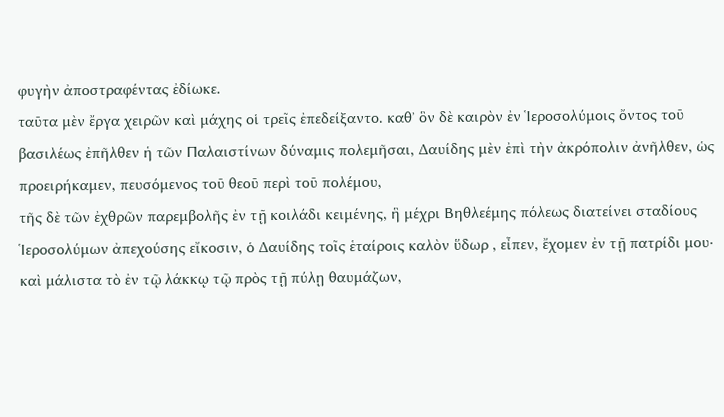φυγὴν ἀποστραφέντας ἐδίωκε.
ταῦτα μὲν ἔργα χειρῶν καὶ μάχης οἱ τρεῖς ἐπεδείξαντο. καθʼ ὃν δὲ καιρὸν ἐν Ἱεροσολύμοις ὄντος τοῦ βασιλέως ἐπῆλθεν ἡ τῶν Παλαιστίνων δύναμις πολεμῆσαι, Δαυίδης μὲν ἐπὶ τὴν ἀκρόπολιν ἀνῆλθεν, ὡς προειρήκαμεν, πευσόμενος τοῦ θεοῦ περὶ τοῦ πολέμου,
τῆς δὲ τῶν ἐχθρῶν παρεμβολῆς ἐν τῇ κοιλάδι κειμένης, ἣ μέχρι Βηθλεέμης πόλεως διατείνει σταδίους Ἱεροσολύμων ἀπεχούσης εἴκοσιν, ὁ Δαυίδης τοῖς ἑταίροις καλὸν ὕδωρ , εἶπεν, ἔχομεν ἐν τῇ πατρίδι μου· καὶ μάλιστα τὸ ἐν τῷ λάκκῳ τῷ πρὸς τῇ πύλῃ θαυμάζων,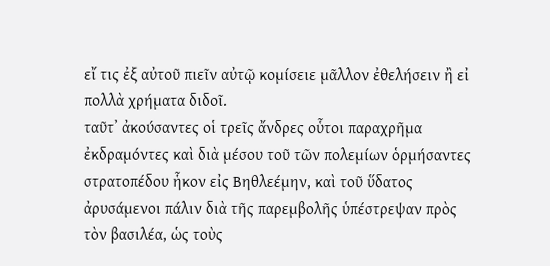εἴ τις ἐξ αὐτοῦ πιεῖν αὐτῷ κομίσειε μᾶλλον ἐθελήσειν ἢ εἰ πολλὰ χρήματα διδοῖ.
ταῦτʼ ἀκούσαντες οἱ τρεῖς ἄνδρες οὗτοι παραχρῆμα ἐκδραμόντες καὶ διὰ μέσου τοῦ τῶν πολεμίων ὁρμήσαντες στρατοπέδου ἧκον εἰς Βηθλεέμην, καὶ τοῦ ὕδατος ἀρυσάμενοι πάλιν διὰ τῆς παρεμβολῆς ὑπέστρεψαν πρὸς τὸν βασιλέα, ὡς τοὺς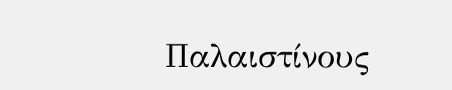Παλαιστίνους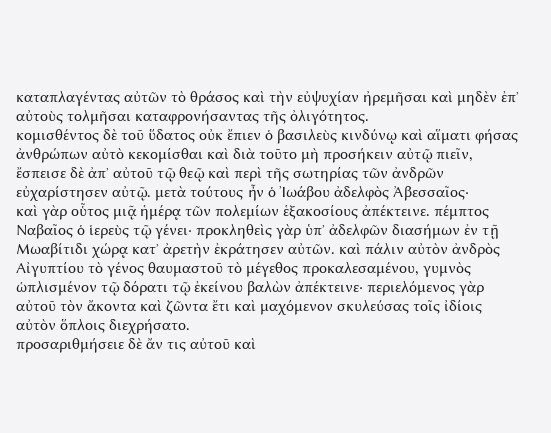καταπλαγέντας αὐτῶν τὸ θράσος καὶ τὴν εὐψυχίαν ἠρεμῆσαι καὶ μηδὲν ἐπʼ αὐτοὺς τολμῆσαι καταφρονήσαντας τῆς ὀλιγότητος.
κομισθέντος δὲ τοῦ ὕδατος οὐκ ἔπιεν ὁ βασιλεὺς κινδύνῳ καὶ αἵματι φήσας ἀνθρώπων αὐτὸ κεκομίσθαι καὶ διὰ τοῦτο μὴ προσήκειν αὐτῷ πιεῖν, ἔσπεισε δὲ ἀπʼ αὐτοῦ τῷ θεῷ καὶ περὶ τῆς σωτηρίας τῶν ἀνδρῶν εὐχαρίστησεν αὐτῷ. μετὰ τούτους ἦν ὁ Ἰωάβου ἀδελφὸς Ἀβεσσαῖος·
καὶ γὰρ οὗτος μιᾷ ἡμέρᾳ τῶν πολεμίων ἑξακοσίους ἀπέκτεινε. πέμπτος Ναβαῖος ὁ ἱερεὺς τῷ γένει· προκληθεὶς γὰρ ὑπʼ ἀδελφῶν διασήμων ἐν τῇ Μωαβίτιδι χώρᾳ κατʼ ἀρετὴν ἐκράτησεν αὐτῶν. καὶ πάλιν αὐτὸν ἀνδρὸς Αἰγυπτίου τὸ γένος θαυμαστοῦ τὸ μέγεθος προκαλεσαμένου, γυμνὸς ὡπλισμένον τῷ δόρατι τῷ ἐκείνου βαλὼν ἀπέκτεινε· περιελόμενος γὰρ αὐτοῦ τὸν ἄκοντα καὶ ζῶντα ἔτι καὶ μαχόμενον σκυλεύσας τοῖς ἰδίοις αὐτὸν ὅπλοις διεχρήσατο.
προσαριθμήσειε δὲ ἄν τις αὐτοῦ καὶ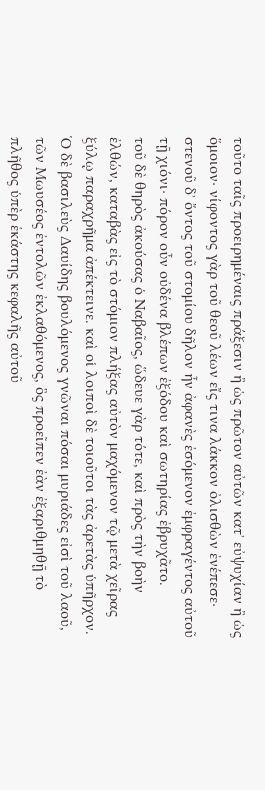τοῦτο ταῖς προειρημέναις πράξεσιν ἢ ὡς πρῶτον αὐτῶν κατʼ εὐψυχίαν ἢ ὡς ὅμοιον· νίφοντος γὰρ τοῦ θεοῦ λέων εἴς τινα λάκκον ὀλισθὼν ἐνέπεσε· στενοῦ δʼ ὄντος τοῦ στομίου δῆλον ἦν ἀφανὲς ἐσόμενον ἐμφραγέντος αὐτοῦ τῇ χιόνι· πόρον οὖν οὐδένα βλέπων ἐξόδου καὶ σωτηρίας ἐβρυχᾶτο.
τοῦ δὲ θηρὸς ἀκούσας ὁ Ναβαῖος, ὥδευε γὰρ τότε, καὶ πρὸς τὴν βοὴν ἐλθών, καταβὰς εἰς τὸ στόμιον πλήξας αὐτὸν μαχόμενον τῷ μετὰ χεῖρας ξύλῳ παραχρῆμα ἀπέκτεινε. καὶ οἱ λοιποὶ δὲ τοιοῦτοι τὰς ἀρετὰς ὑπῆρχον.
Ὁ δὲ βασιλεὺς Δαυίδης βουλόμενος γνῶναι πόσαι μυριάδες εἰσὶ τοῦ λαοῦ, τῶν Μωυσέος ἐντολῶν ἐκλαθόμενος, ὃς προεῖπεν ἐὰν ἐξαριθμηθῇ τὸ πλῆθος ὑπὲρ ἑκάστης κεφαλῆς αὐτοῦ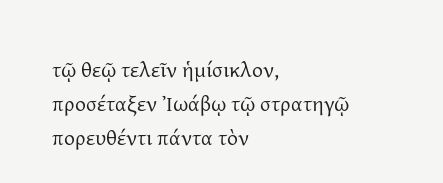τῷ θεῷ τελεῖν ἡμίσικλον, προσέταξεν Ἰωάβῳ τῷ στρατηγῷ πορευθέντι πάντα τὸν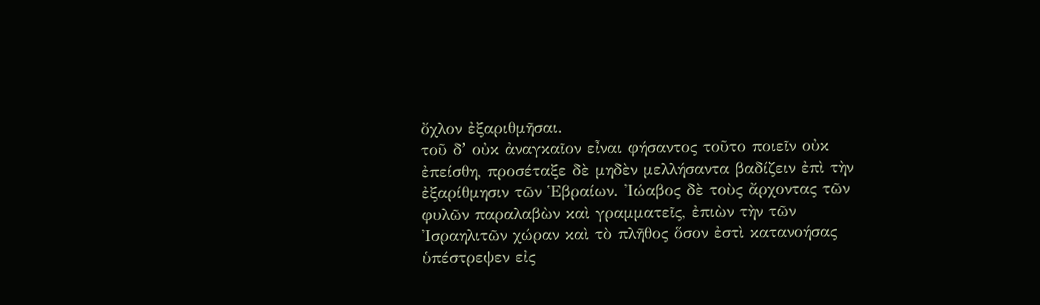ὄχλον ἐξαριθμῆσαι.
τοῦ δʼ οὐκ ἀναγκαῖον εἶναι φήσαντος τοῦτο ποιεῖν οὐκ ἐπείσθη, προσέταξε δὲ μηδὲν μελλήσαντα βαδίζειν ἐπὶ τὴν ἐξαρίθμησιν τῶν Ἑβραίων. Ἰώαβος δὲ τοὺς ἄρχοντας τῶν φυλῶν παραλαβὼν καὶ γραμματεῖς, ἐπιὼν τὴν τῶν Ἰσραηλιτῶν χώραν καὶ τὸ πλῆθος ὅσον ἐστὶ κατανοήσας ὑπέστρεψεν εἰς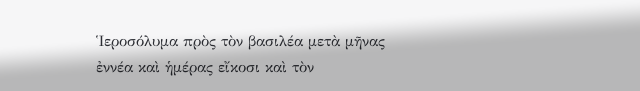Ἱεροσόλυμα πρὸς τὸν βασιλέα μετὰ μῆνας ἐννέα καὶ ἡμέρας εἴκοσι καὶ τὸν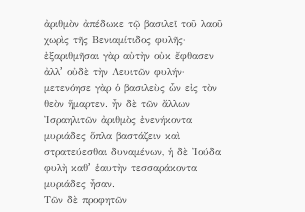ἀριθμὸν ἀπέδωκε τῷ βασιλεῖ τοῦ λαοῦ χωρὶς τῆς Βενιαμίτιδος φυλῆς·
ἐξαριθμῆσαι γὰρ αὐτὴν οὐκ ἔφθασεν ἀλλʼ οὐδὲ τὴν Λευιτῶν φυλήν· μετενόησε γὰρ ὁ βασιλεὺς ὧν εἰς τὸν θεὸν ἥμαρτεν. ἦν δὲ τῶν ἄλλων Ἰσραηλιτῶν ἀριθμὸς ἐνενήκοντα μυριάδες ὅπλα βαστάζειν καὶ στρατεύεσθαι δυναμένων, ἡ δὲ Ἰούδα φυλὴ καθʼ ἑαυτὴν τεσσαράκοντα μυριάδες ἦσαν.
Τῶν δὲ προφητῶν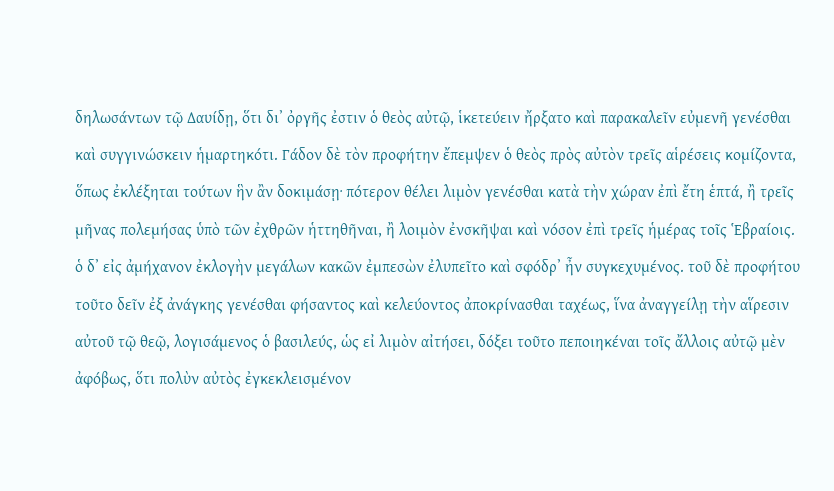δηλωσάντων τῷ Δαυίδῃ, ὅτι διʼ ὀργῆς ἐστιν ὁ θεὸς αὐτῷ, ἱκετεύειν ἤρξατο καὶ παρακαλεῖν εὐμενῆ γενέσθαι καὶ συγγινώσκειν ἡμαρτηκότι. Γάδον δὲ τὸν προφήτην ἔπεμψεν ὁ θεὸς πρὸς αὐτὸν τρεῖς αἱρέσεις κομίζοντα, ὅπως ἐκλέξηται τούτων ἣν ἂν δοκιμάσῃ· πότερον θέλει λιμὸν γενέσθαι κατὰ τὴν χώραν ἐπὶ ἔτη ἑπτά, ἢ τρεῖς μῆνας πολεμήσας ὑπὸ τῶν ἐχθρῶν ἡττηθῆναι, ἢ λοιμὸν ἐνσκῆψαι καὶ νόσον ἐπὶ τρεῖς ἡμέρας τοῖς Ἑβραίοις.
ὁ δʼ εἰς ἀμήχανον ἐκλογὴν μεγάλων κακῶν ἐμπεσὼν ἐλυπεῖτο καὶ σφόδρʼ ἦν συγκεχυμένος. τοῦ δὲ προφήτου τοῦτο δεῖν ἐξ ἀνάγκης γενέσθαι φήσαντος καὶ κελεύοντος ἀποκρίνασθαι ταχέως, ἵνα ἀναγγείλῃ τὴν αἵρεσιν αὐτοῦ τῷ θεῷ, λογισάμενος ὁ βασιλεύς, ὡς εἰ λιμὸν αἰτήσει, δόξει τοῦτο πεποιηκέναι τοῖς ἄλλοις αὐτῷ μὲν ἀφόβως, ὅτι πολὺν αὐτὸς ἐγκεκλεισμένον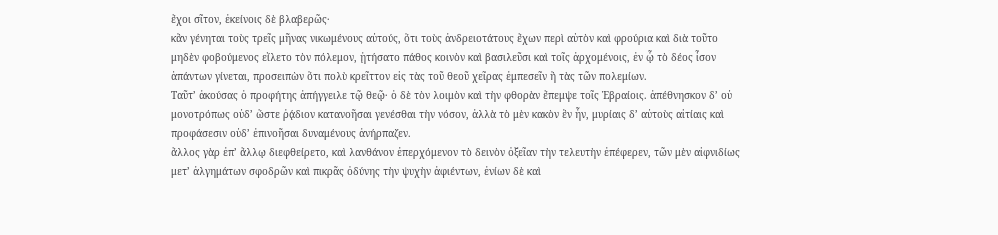ἔχοι σῖτον, ἐκείνοις δὲ βλαβερῶς·
κἂν γένηται τοὺς τρεῖς μῆνας νικωμένους αὐτούς, ὅτι τοὺς ἀνδρειοτάτους ἔχων περὶ αὑτὸν καὶ φρούρια καὶ διὰ τοῦτο μηδὲν φοβούμενος εἵλετο τὸν πόλεμον, ᾐτήσατο πάθος κοινὸν καὶ βασιλεῦσι καὶ τοῖς ἀρχομένοις, ἐν ᾧ τὸ δέος ἶσον ἁπάντων γίνεται, προσειπὼν ὅτι πολὺ κρεῖττον εἰς τὰς τοῦ θεοῦ χεῖρας ἐμπεσεῖν ἢ τὰς τῶν πολεμίων.
Ταῦτʼ ἀκούσας ὁ προφήτης ἀπήγγειλε τῷ θεῷ· ὁ δὲ τὸν λοιμὸν καὶ τὴν φθορὰν ἔπεμψε τοῖς Ἑβραίοις. ἀπέθνησκον δʼ οὐ μονοτρόπως οὐδʼ ὥστε ῥᾴδιον κατανοῆσαι γενέσθαι τὴν νόσον, ἀλλὰ τὸ μὲν κακὸν ἓν ἦν, μυρίαις δʼ αὐτοὺς αἰτίαις καὶ προφάσεσιν οὐδʼ ἐπινοῆσαι δυναμένους ἀνήρπαζεν.
ἄλλος γὰρ ἐπʼ ἄλλῳ διεφθείρετο, καὶ λανθάνον ἐπερχόμενον τὸ δεινὸν ὀξεῖαν τὴν τελευτὴν ἐπέφερεν, τῶν μὲν αἰφνιδίως μετʼ ἀλγημάτων σφοδρῶν καὶ πικρᾶς ὀδύνης τὴν ψυχὴν ἀφιέντων, ἐνίων δὲ καὶ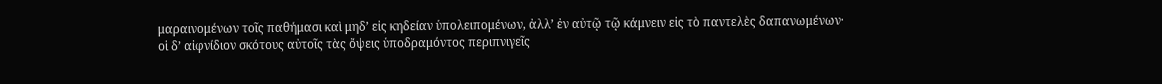μαραινομένων τοῖς παθήμασι καὶ μηδʼ εἰς κηδείαν ὑπολειπομένων, ἀλλʼ ἐν αὐτῷ τῷ κάμνειν εἰς τὸ παντελὲς δαπανωμένων·
οἱ δʼ αἰφνίδιον σκότους αὐτοῖς τὰς ὄψεις ὑποδραμόντος περιπνιγεῖς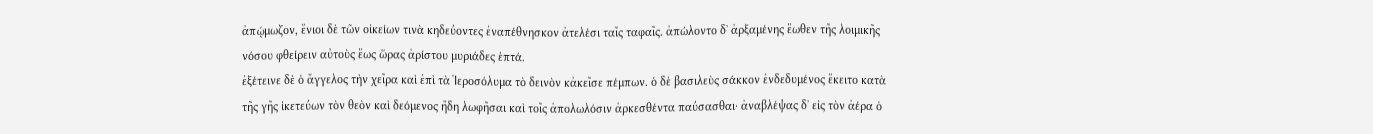ἀπῴμωζον, ἔνιοι δὲ τῶν οἰκείων τινὰ κηδεύοντες ἐναπέθνησκον ἀτελέσι ταῖς ταφαῖς. ἀπώλοντο δʼ ἀρξαμένης ἕωθεν τῆς λοιμικῆς νόσου φθείρειν αὐτοὺς ἕως ὥρας ἀρίστου μυριάδες ἑπτά.
ἐξέτεινε δὲ ὁ ἄγγελος τὴν χεῖρα καὶ ἐπὶ τὰ Ἱεροσόλυμα τὸ δεινὸν κἀκεῖσε πέμπων. ὁ δὲ βασιλεὺς σάκκον ἐνδεδυμένος ἔκειτο κατὰ τῆς γῆς ἱκετεύων τὸν θεὸν καὶ δεόμενος ἤδη λωφῆσαι καὶ τοῖς ἀπολωλόσιν ἀρκεσθέντα παύσασθαι· ἀναβλέψας δʼ εἰς τὸν ἀέρα ὁ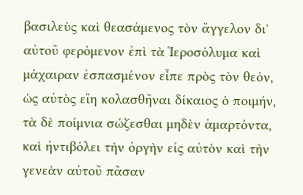βασιλεὺς καὶ θεασάμενος τὸν ἄγγελον διʼ αὐτοῦ φερόμενον ἐπὶ τὰ Ἱεροσόλυμα καὶ μάχαιραν ἐσπασμένον εἶπε πρὸς τὸν θεόν,
ὡς αὐτὸς εἴη κολασθῆναι δίκαιος ὁ ποιμήν, τὰ δὲ ποίμνια σώζεσθαι μηδὲν ἁμαρτόντα, καὶ ἠντιβόλει τὴν ὀργὴν εἰς αὐτὸν καὶ τὴν γενεὰν αὐτοῦ πᾶσαν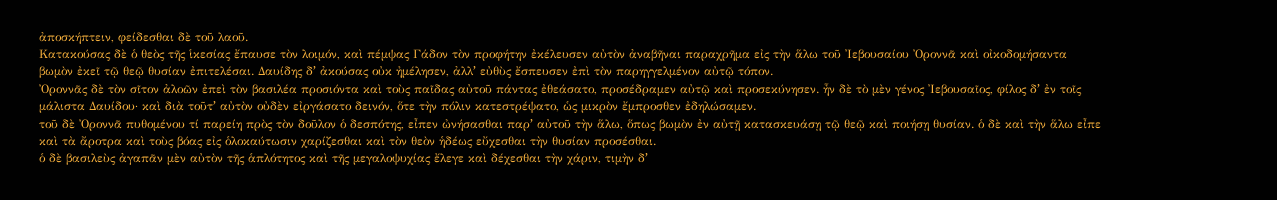ἀποσκήπτειν, φείδεσθαι δὲ τοῦ λαοῦ.
Κατακούσας δὲ ὁ θεὸς τῆς ἱκεσίας ἔπαυσε τὸν λοιμόν, καὶ πέμψας Γάδον τὸν προφήτην ἐκέλευσεν αὐτὸν ἀναβῆναι παραχρῆμα εἰς τὴν ἅλω τοῦ Ἰεβουσαίου Ὀροννᾶ καὶ οἰκοδομήσαντα βωμὸν ἐκεῖ τῷ θεῷ θυσίαν ἐπιτελέσαι. Δαυίδης δʼ ἀκούσας οὐκ ἠμέλησεν, ἀλλʼ εὐθὺς ἔσπευσεν ἐπὶ τὸν παρηγγελμένον αὐτῷ τόπον.
Ὀροννᾶς δὲ τὸν σῖτον ἀλοῶν ἐπεὶ τὸν βασιλέα προσιόντα καὶ τοὺς παῖδας αὐτοῦ πάντας ἐθεάσατο, προσέδραμεν αὐτῷ καὶ προσεκύνησεν. ἦν δὲ τὸ μὲν γένος Ἰεβουσαῖος, φίλος δʼ ἐν τοῖς μάλιστα Δαυίδου· καὶ διὰ τοῦτʼ αὐτὸν οὐδὲν εἰργάσατο δεινόν, ὅτε τὴν πόλιν κατεστρέψατο, ὡς μικρὸν ἔμπροσθεν ἐδηλώσαμεν.
τοῦ δὲ Ὀροννᾶ πυθομένου τί παρείη πρὸς τὸν δοῦλον ὁ δεσπότης, εἶπεν ὠνήσασθαι παρʼ αὐτοῦ τὴν ἅλω, ὅπως βωμὸν ἐν αὐτῇ κατασκευάσῃ τῷ θεῷ καὶ ποιήσῃ θυσίαν. ὁ δὲ καὶ τὴν ἅλω εἶπε καὶ τὰ ἄροτρα καὶ τοὺς βόας εἰς ὁλοκαύτωσιν χαρίζεσθαι καὶ τὸν θεὸν ἡδέως εὔχεσθαι τὴν θυσίαν προσέσθαι.
ὁ δὲ βασιλεὺς ἀγαπᾶν μὲν αὐτὸν τῆς ἁπλότητος καὶ τῆς μεγαλοψυχίας ἔλεγε καὶ δέχεσθαι τὴν χάριν, τιμὴν δʼ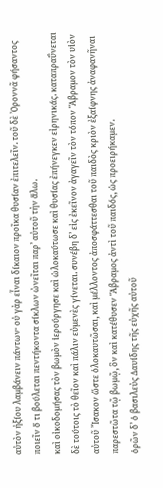αὐτὸν ἠξίου λαμβάνειν πάντων· οὐ γὰρ εἶναι δίκαιον προῖκα θυσίαν ἐπιτελεῖν. τοῦ δὲ Ὀροννᾶ φήσαντος ποιεῖν ὅ τι βούλεται πεντήκοντα σίκλων ὠνεῖται παρʼ αὐτοῦ τὴν ἅλω.
καὶ οἰκοδομήσας τὸν βωμὸν ἱερούργησε καὶ ὡλοκαύτωσε καὶ θυσίας ἐπήνεγκεν εἰρηνικάς. καταπραΰνεται δὲ τούτοις τὸ θεῖον καὶ πάλιν εὐμενὲς γίνεται. συνέβη δʼ εἰς ἐκεῖνον ἀγαγεῖν τὸν τόπον Ἅβραμον τὸν υἱὸν αὐτοῦ Ἴσακον ὥστε ὁλοκαυτῶσαι, καὶ μέλλοντος ἀποσφάττεσθαι τοῦ παιδὸς κριὸν ἐξαίφνης ἀναφανῆναι παρεστῶτα τῷ βωμῷ, ὃν καὶ κατέθυσεν Ἅβραμος ἀντὶ τοῦ παιδός, ὡς προειρήκαμεν.
ὁρῶν δʼ ὁ βασιλεὺς Δαυίδης τῆς εὐχῆς αὐτοῦ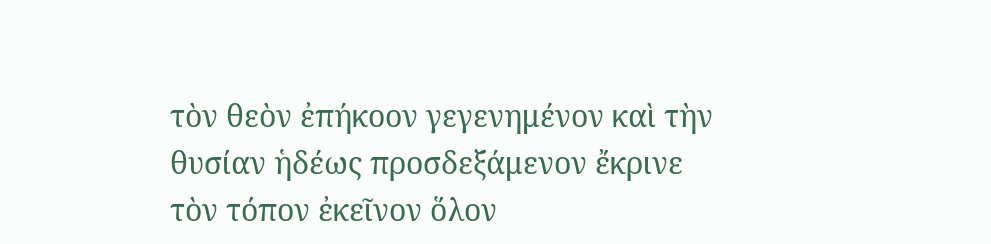τὸν θεὸν ἐπήκοον γεγενημένον καὶ τὴν θυσίαν ἡδέως προσδεξάμενον ἔκρινε τὸν τόπον ἐκεῖνον ὅλον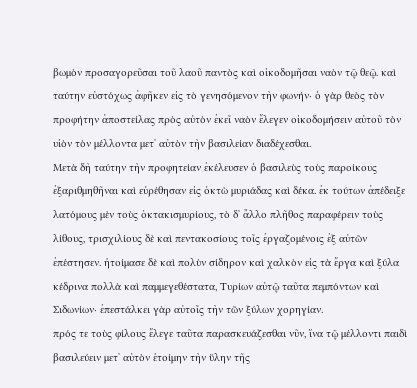βωμὸν προσαγορεῦσαι τοῦ λαοῦ παντὸς καὶ οἰκοδομῆσαι ναὸν τῷ θεῷ. καὶ ταύτην εὐστόχως ἀφῆκεν εἰς τὸ γενησόμενον τὴν φωνήν· ὁ γὰρ θεὸς τὸν προφήτην ἀποστείλας πρὸς αὐτὸν ἐκεῖ ναὸν ἔλεγεν οἰκοδομήσειν αὐτοῦ τὸν υἱὸν τὸν μέλλοντα μετʼ αὐτὸν τὴν βασιλείαν διαδέχεσθαι.
Μετὰ δὴ ταύτην τὴν προφητείαν ἐκέλευσεν ὁ βασιλεὺς τοὺς παροίκους ἐξαριθμηθῆναι καὶ εὑρέθησαν εἰς ὀκτὼ μυριάδας καὶ δέκα. ἐκ τούτων ἀπέδειξε λατόμους μὲν τοὺς ὀκτακισμυρίους, τὸ δʼ ἄλλο πλῆθος παραφέρειν τοὺς λίθους, τρισχιλίους δὲ καὶ πεντακοσίους τοῖς ἐργαζομένοις ἐξ αὐτῶν ἐπέστησεν. ἡτοίμασε δὲ καὶ πολὺν σίδηρον καὶ χαλκὸν εἰς τὰ ἔργα καὶ ξύλα κέδρινα πολλὰ καὶ παμμεγεθέστατα, Τυρίων αὐτῷ ταῦτα πεμπόντων καὶ Σιδωνίων· ἐπεστάλκει γὰρ αὐτοῖς τὴν τῶν ξύλων χορηγίαν.
πρός τε τοὺς φίλους ἔλεγε ταῦτα παρασκευάζεσθαι νῦν, ἵνα τῷ μέλλοντι παιδὶ βασιλεύειν μετʼ αὐτὸν ἑτοίμην τὴν ὕλην τῆς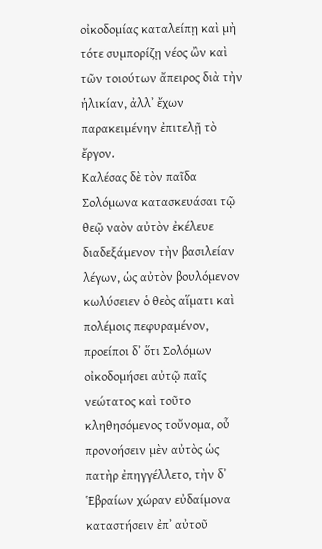οἰκοδομίας καταλείπῃ καὶ μὴ τότε συμπορίζῃ νέος ὢν καὶ τῶν τοιούτων ἄπειρος διὰ τὴν ἡλικίαν, ἀλλʼ ἔχων παρακειμένην ἐπιτελῇ τὸ ἔργον.
Καλέσας δὲ τὸν παῖδα Σολόμωνα κατασκευάσαι τῷ θεῷ ναὸν αὐτὸν ἐκέλευε διαδεξάμενον τὴν βασιλείαν λέγων, ὡς αὐτὸν βουλόμενον κωλύσειεν ὁ θεὸς αἵματι καὶ πολέμοις πεφυραμένον, προείποι δʼ ὅτι Σολόμων οἰκοδομήσει αὐτῷ παῖς νεώτατος καὶ τοῦτο κληθησόμενος τοὔνομα, οὗ προνοήσειν μὲν αὐτὸς ὡς πατὴρ ἐπηγγέλλετο, τὴν δʼ Ἑβραίων χώραν εὐδαίμονα καταστήσειν ἐπʼ αὐτοῦ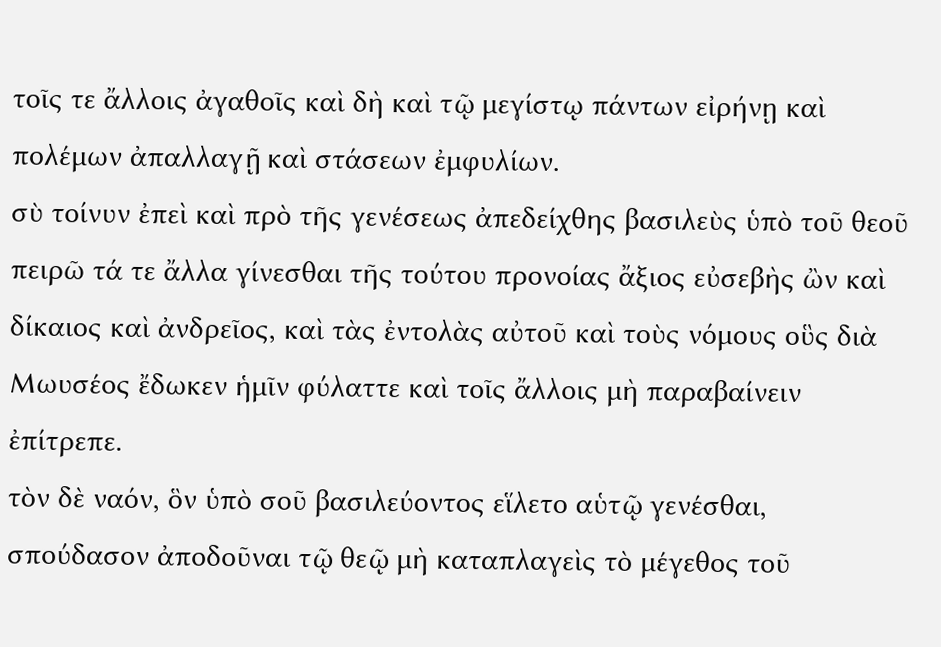τοῖς τε ἄλλοις ἀγαθοῖς καὶ δὴ καὶ τῷ μεγίστῳ πάντων εἰρήνῃ καὶ πολέμων ἀπαλλαγῇ καὶ στάσεων ἐμφυλίων.
σὺ τοίνυν ἐπεὶ καὶ πρὸ τῆς γενέσεως ἀπεδείχθης βασιλεὺς ὑπὸ τοῦ θεοῦ πειρῶ τά τε ἄλλα γίνεσθαι τῆς τούτου προνοίας ἄξιος εὐσεβὴς ὢν καὶ δίκαιος καὶ ἀνδρεῖος, καὶ τὰς ἐντολὰς αὐτοῦ καὶ τοὺς νόμους οὓς διὰ Μωυσέος ἔδωκεν ἡμῖν φύλαττε καὶ τοῖς ἄλλοις μὴ παραβαίνειν ἐπίτρεπε.
τὸν δὲ ναόν, ὃν ὑπὸ σοῦ βασιλεύοντος εἵλετο αὑτῷ γενέσθαι, σπούδασον ἀποδοῦναι τῷ θεῷ μὴ καταπλαγεὶς τὸ μέγεθος τοῦ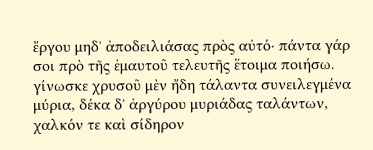ἔργου μηδʼ ἀποδειλιάσας πρὸς αὐτό· πάντα γάρ σοι πρὸ τῆς ἐμαυτοῦ τελευτῆς ἕτοιμα ποιήσω.
γίνωσκε χρυσοῦ μὲν ἤδη τάλαντα συνειλεγμένα μύρια, δέκα δʼ ἀργύρου μυριάδας ταλάντων, χαλκόν τε καὶ σίδηρον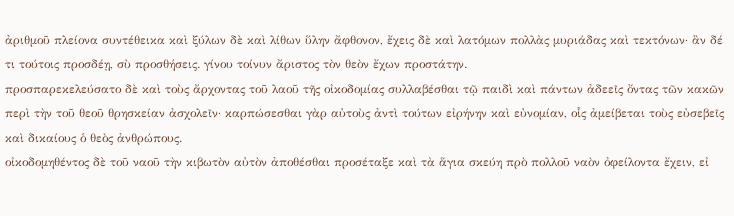ἀριθμοῦ πλείονα συντέθεικα καὶ ξύλων δὲ καὶ λίθων ὕλην ἄφθονον, ἔχεις δὲ καὶ λατόμων πολλὰς μυριάδας καὶ τεκτόνων· ἂν δέ τι τούτοις προσδέῃ, σὺ προσθήσεις. γίνου τοίνυν ἄριστος τὸν θεὸν ἔχων προστάτην.
προσπαρεκελεύσατο δὲ καὶ τοὺς ἄρχοντας τοῦ λαοῦ τῆς οἰκοδομίας συλλαβέσθαι τῷ παιδὶ καὶ πάντων ἀδεεῖς ὄντας τῶν κακῶν περὶ τὴν τοῦ θεοῦ θρησκείαν ἀσχολεῖν· καρπώσεσθαι γὰρ αὐτοὺς ἀντὶ τούτων εἰρήνην καὶ εὐνομίαν, οἷς ἀμείβεται τοὺς εὐσεβεῖς καὶ δικαίους ὁ θεὸς ἀνθρώπους.
οἰκοδομηθέντος δὲ τοῦ ναοῦ τὴν κιβωτὸν αὐτὸν ἀποθέσθαι προσέταξε καὶ τὰ ἅγια σκεύη πρὸ πολλοῦ ναὸν ὀφείλοντα ἔχειν, εἰ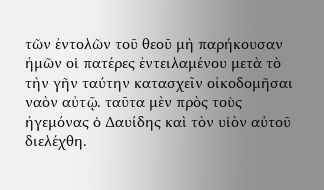τῶν ἐντολῶν τοῦ θεοῦ μὴ παρήκουσαν ἡμῶν οἱ πατέρες ἐντειλαμένου μετὰ τὸ τὴν γῆν ταύτην κατασχεῖν οἰκοδομῆσαι ναὸν αὐτῷ. ταῦτα μὲν πρὸς τοὺς ἡγεμόνας ὁ Δαυίδης καὶ τὸν υἱὸν αὐτοῦ διελέχθη.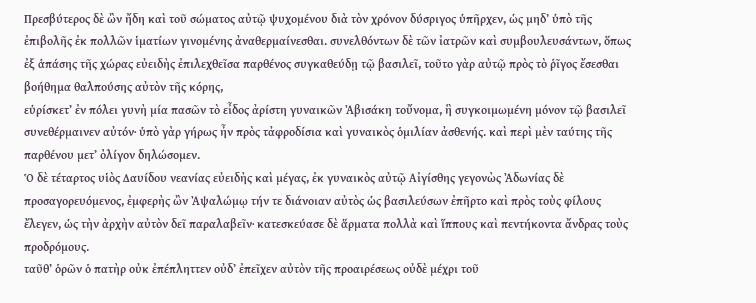Πρεσβύτερος δὲ ὢν ἤδη καὶ τοῦ σώματος αὐτῷ ψυχομένου διὰ τὸν χρόνον δύσριγος ὑπῆρχεν, ὡς μηδʼ ὑπὸ τῆς ἐπιβολῆς ἐκ πολλῶν ἱματίων γινομένης ἀναθερμαίνεσθαι. συνελθόντων δὲ τῶν ἰατρῶν καὶ συμβουλευσάντων, ὅπως ἐξ ἁπάσης τῆς χώρας εὐειδὴς ἐπιλεχθεῖσα παρθένος συγκαθεύδῃ τῷ βασιλεῖ, τοῦτο γὰρ αὐτῷ πρὸς τὸ ῥῖγος ἔσεσθαι βοήθημα θαλπούσης αὐτὸν τῆς κόρης,
εὑρίσκετʼ ἐν πόλει γυνὴ μία πασῶν τὸ εἶδος ἀρίστη γυναικῶν Ἀβισάκη τοὔνομα, ἣ συγκοιμωμένη μόνον τῷ βασιλεῖ συνεθέρμαινεν αὐτόν· ὑπὸ γὰρ γήρως ἦν πρὸς τἀφροδίσια καὶ γυναικὸς ὁμιλίαν ἀσθενής. καὶ περὶ μὲν ταύτης τῆς παρθένου μετʼ ὀλίγον δηλώσομεν.
Ὁ δὲ τέταρτος υἱὸς Δαυίδου νεανίας εὐειδὴς καὶ μέγας, ἐκ γυναικὸς αὐτῷ Αἰγίσθης γεγονὼς Ἀδωνίας δὲ προσαγορευόμενος, ἐμφερὴς ὢν Ἀψαλώμῳ τήν τε διάνοιαν αὐτὸς ὡς βασιλεύσων ἐπῆρτο καὶ πρὸς τοὺς φίλους ἔλεγεν, ὡς τὴν ἀρχὴν αὐτὸν δεῖ παραλαβεῖν· κατεσκεύασε δὲ ἅρματα πολλὰ καὶ ἵππους καὶ πεντήκοντα ἄνδρας τοὺς προδρόμους.
ταῦθʼ ὁρῶν ὁ πατὴρ οὐκ ἐπέπληττεν οὐδʼ ἐπεῖχεν αὐτὸν τῆς προαιρέσεως οὐδὲ μέχρι τοῦ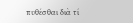πυθέσθαι διὰ τί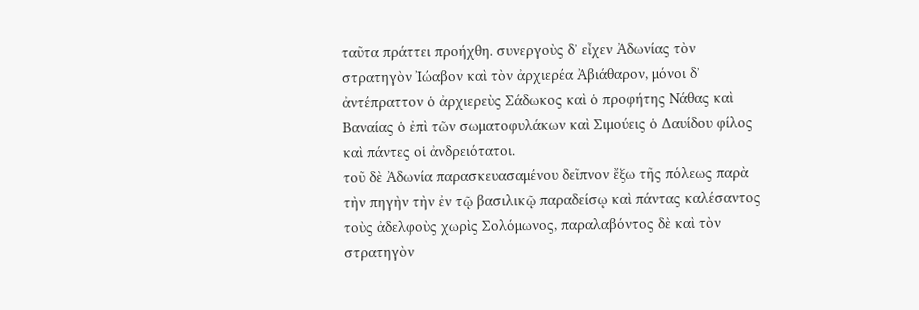ταῦτα πράττει προήχθη. συνεργοὺς δʼ εἶχεν Ἀδωνίας τὸν στρατηγὸν Ἰώαβον καὶ τὸν ἀρχιερέα Ἀβιάθαρον, μόνοι δʼ ἀντέπραττον ὁ ἀρχιερεὺς Σάδωκος καὶ ὁ προφήτης Νάθας καὶ Βαναίας ὁ ἐπὶ τῶν σωματοφυλάκων καὶ Σιμούεις ὁ Δαυίδου φίλος καὶ πάντες οἱ ἀνδρειότατοι.
τοῦ δὲ Ἀδωνία παρασκευασαμένου δεῖπνον ἔξω τῆς πόλεως παρὰ τὴν πηγὴν τὴν ἐν τῷ βασιλικῷ παραδείσῳ καὶ πάντας καλέσαντος τοὺς ἀδελφοὺς χωρὶς Σολόμωνος, παραλαβόντος δὲ καὶ τὸν στρατηγὸν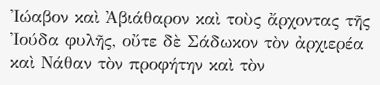Ἰώαβον καὶ Ἀβιάθαρον καὶ τοὺς ἄρχοντας τῆς Ἰούδα φυλῆς, οὔτε δὲ Σάδωκον τὸν ἀρχιερέα καὶ Νάθαν τὸν προφήτην καὶ τὸν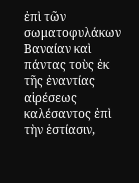ἐπὶ τῶν σωματοφυλάκων Βαναίαν καὶ πάντας τοὺς ἐκ τῆς ἐναντίας αἱρέσεως καλέσαντος ἐπὶ τὴν ἑστίασιν,